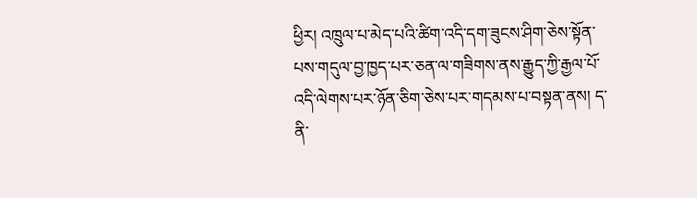ཕྱིར། འཁྲུལ་པ་མེད་པའི་ཚིག་འདི་དག་ཟུངས་ཤིག་ཅེས་སྟོན་པས་གདུལ་བྱ་ཁྱད་པར་ཅན་ལ་གཟིགས་ནས་རྒྱུད་ཀྱི་རྒྱལ་པོ་འདི་ལེགས་པར་ཉོན་ཅིག་ཅེས་པར་གདམས་པ་བསྟན་ནས། ད་ནི་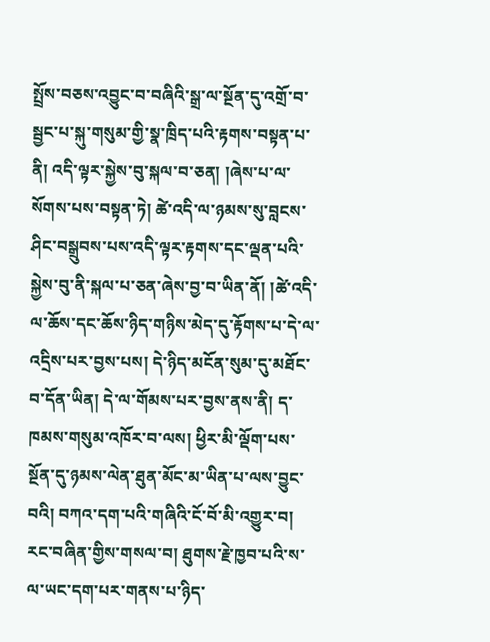སྤྲོས་བཅས་འབྱུང་བ་བཞིའི་སྒྲ་ལ་སྔོན་དུ་འགྲོ་བ་སྦྱང་པ་སྐུ་གསུམ་གྱི་སྣ་ཁྲིད་པའི་རྟགས་བསྟན་པ་ནི། འདི་ལྟར་སྐྱེས་བུ་སྐལ་བ་ཅན། །ཞེས་པ་ལ་སོགས་པས་བསྟན་ཏེ། ཚེ་འདི་ལ་ཉམས་སུ་བླངས་ཤིང་བསྒྲུབས་པས་འདི་ལྟར་རྟགས་དང་ལྡན་པའི་སྐྱེས་བུ་ནི་སྐལ་པ་ཅན་ཞེས་བྱ་བ་ཡིན་ནོ། །ཚེ་འདི་ལ་ཆོས་དང་ཆོས་ཉིད་གཉིས་མེད་དུ་རྟོགས་པ་དེ་ལ་འདྲིས་པར་བྱས་པས། དེ་ཉིད་མངོན་སུམ་དུ་མཐོང་བ་དོན་ཡིན། དེ་ལ་གོམས་པར་བྱས་ནས་ནི། ད་ཁམས་གསུམ་འཁོར་བ་ལས། ཕྱིར་མི་ལྡོག་པས་སྔོན་དུ་ཉམས་ལེན་ཐུན་མོང་མ་ཡིན་པ་ལས་བྱུང་བའི། བཀའ་དག་པའི་གཞིའི་ངོ་བོ་མི་འགྱུར་བ། རང་བཞིན་གྱིས་གསལ་བ། ཐུགས་རྗེ་ཁྱབ་པའི་ས་ལ་ཡང་དག་པར་གནས་པ་ཉིད་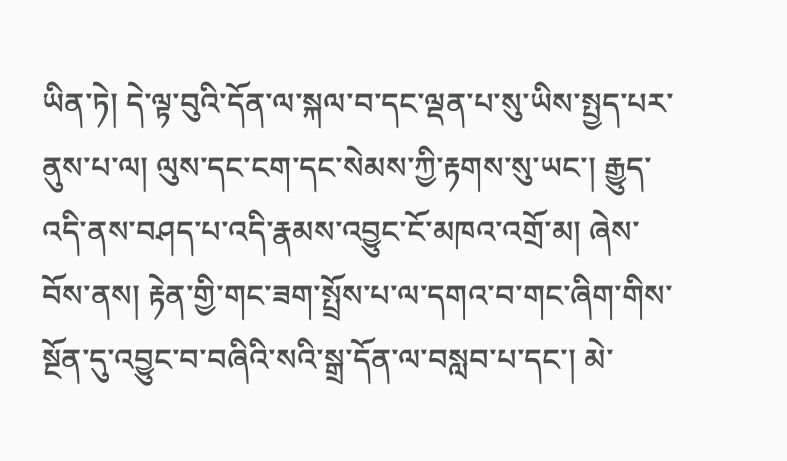ཡིན་ཏེ། དེ་ལྟ་བུའི་དོན་ལ་སྐལ་བ་དང་ལྡན་པ་སུ་ཡིས་སྤྱད་པར་ནུས་པ་ལ། ལུས་དང་ངག་དང་སེམས་ཀྱི་རྟགས་སུ་ཡང་། རྒྱུད་འདི་ནས་བཤད་པ་འདི་རྣམས་འབྱུང་ངོ་མཁའ་འགྲོ་མ། ཞེས་བོས་ནས། རྟེན་གྱི་གང་ཟག་སྤྲོས་པ་ལ་དགའ་བ་གང་ཞིག་གིས་སྔོན་དུ་འབྱུང་བ་བཞིའི་སའི་སྒྲ་དོན་ལ་བསླབ་པ་དང་། མེ་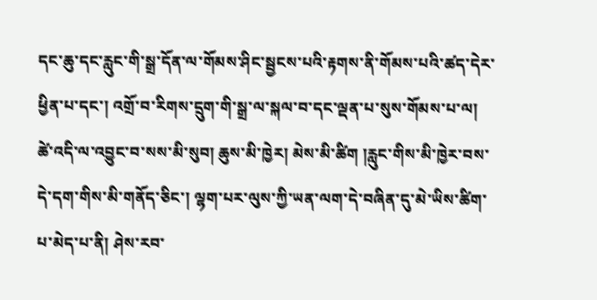དང་ཆུ་དང་རླུང་གི་སྒྲ་དོན་ལ་གོམས་ཤིང་སྦྱངས་པའི་རྟགས་ནི་གོམས་པའི་ཚད་དེར་ཕྱིན་པ་དང་། འགྲོ་བ་རིགས་དྲུག་གི་སྒྲ་ལ་སྐལ་བ་དང་ལྡན་པ་སུས་གོམས་པ་ལ། ཚེ་འདི་ལ་འབྱུང་བ་སས་མི་སུབ། ཆུས་མི་ཁྱེར། མེས་མི་ཚིག །རླུང་གིས་མི་ཁྱེར་བས་དེ་དག་གིས་མི་གནོད་ཅིང་། ལྷག་པར་ལུས་ཀྱི་ཡན་ལག་དེ་བཞིན་དུ་མེ་ཡིས་ཚིག་པ་མེད་པ་ནི། ཤེས་རབ་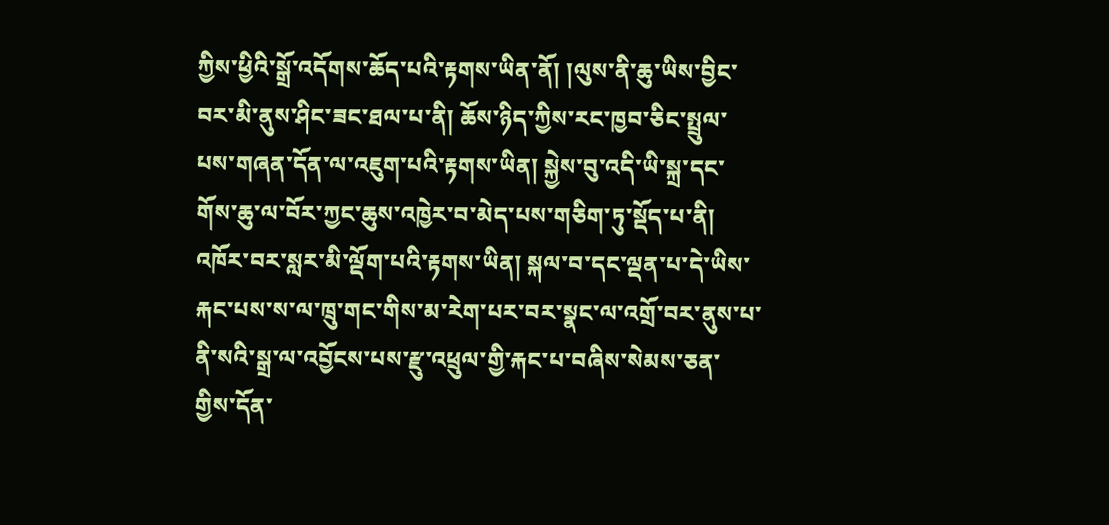ཀྱིས་ཕྱིའི་སྒྲོ་འདོགས་ཆོད་པའི་རྟགས་ཡིན་ནོ། །ལུས་ནི་ཆུ་ཡིས་བྱིང་བར་མི་ནུས་ཤིང་ཟང་ཐལ་པ་ནི། ཆོས་ཉིད་ཀྱིས་རང་ཁྱབ་ཅིང་སྤྲུལ་པས་གཞན་དོན་ལ་འཇུག་པའི་རྟགས་ཡིན། སྐྱེས་བུ་འདི་ཡི་སྐྲ་དང་གོས་ཆུ་ལ་བོར་ཀྱང་ཆུས་འཁྱེར་བ་མེད་པས་གཅིག་ཏུ་སྡོད་པ་ནི། འཁོར་བར་སླར་མི་ལྡོག་པའི་རྟགས་ཡིན། སྐལ་བ་དང་ལྡན་པ་དེ་ཡིས་རྐང་པས་ས་ལ་ཁྲུ་གང་གིས་མ་རེག་པར་བར་སྣང་ལ་འགྲོ་བར་ནུས་པ་ནི་སའི་སྒྲ་ལ་འབྱོངས་པས་རྫུ་འཕྲུལ་གྱི་རྐང་པ་བཞིས་སེམས་ཅན་གྱིས་དོན་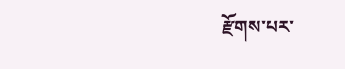རྫོགས་པར་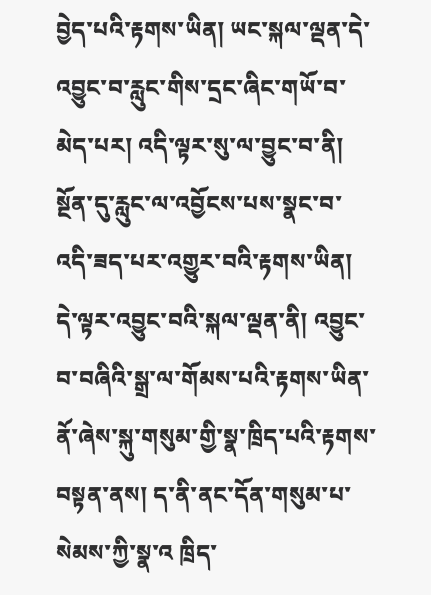བྱེད་པའི་རྟགས་ཡིན། ཡང་སྐལ་ལྡན་དེ་འབྱུང་བ་རླུང་གིས་དྲང་ཞིང་གཡོ་བ་མེད་པར། འདི་ལྟར་སུ་ལ་བྱུང་བ་ནི། སྔོན་དུ་རླུང་ལ་འབྱོངས་པས་སྣང་བ་འདི་ཟད་པར་འགྱུར་བའི་རྟགས་ཡིན། དེ་ལྟར་འབྱུང་བའི་སྐལ་ལྡན་ནི། འབྱུང་བ་བཞིའི་སྒྲ་ལ་གོམས་པའི་རྟགས་ཡིན་ནོ་ཞེས་སྐུ་གསུམ་གྱི་སྣ་ཁྲིད་པའི་རྟགས་བསྟན་ནས། ད་ནི་ནང་དོན་གསུམ་པ་སེམས་ཀྱི་སྣ་འ ཁྲིད་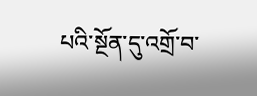པའི་སྔོན་དུ་འགྲོ་བ་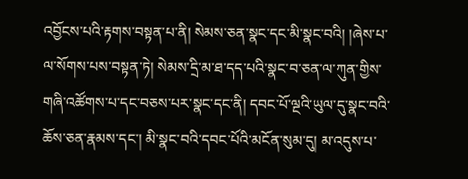འབྱོངས་པའི་རྟགས་བསྟན་པ་ནི། སེམས་ཅན་སྣང་དང་མི་སྣང་བའི། །ཞེས་པ་ལ་སོགས་པས་བསྟན་ཏེ། སེམས་དྲི་མ་ཐ་དད་པའི་སྣང་བ་ཅན་ལ་ཀུན་གྱིས་གཞི་འཚོགས་པ་དང་བཅས་པར་སྣང་དང་ནི། དབང་པོ་ལྔའི་ཡུལ་དུ་སྣང་བའི་ཆོས་ཅན་རྣམས་དང་། མི་སྣང་བའི་དབང་པོའི་མངོན་སུམ་དུ། མ་འདུས་པ་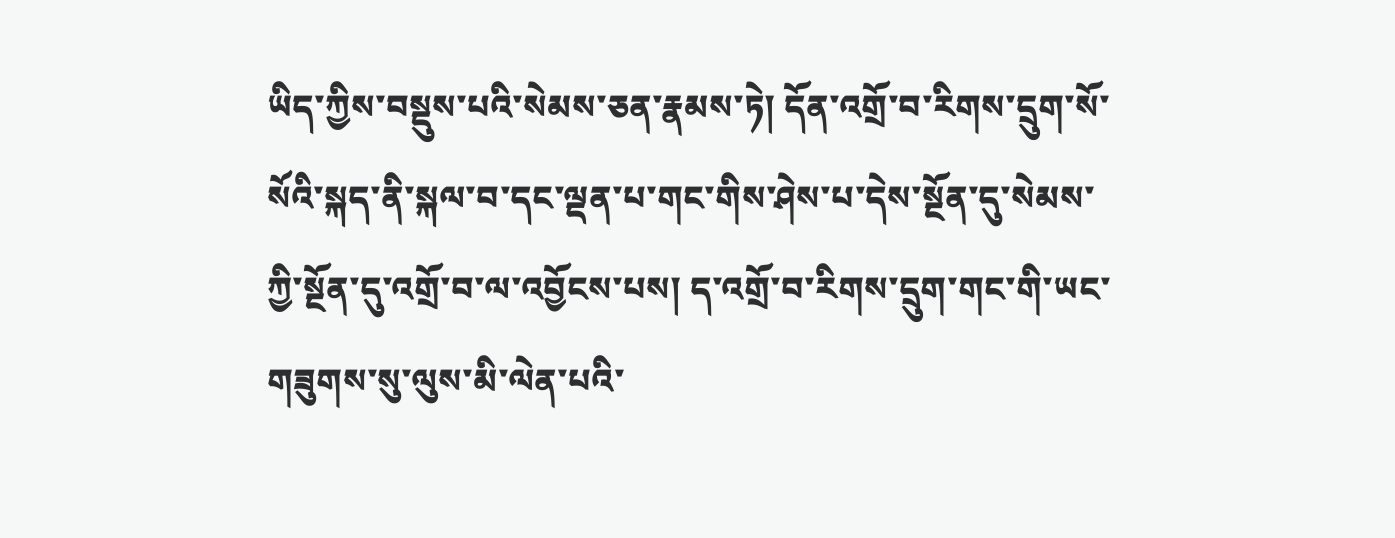ཡིད་ཀྱིས་བསྡུས་པའི་སེམས་ཅན་རྣམས་ཏེ། དོན་འགྲོ་བ་རིགས་དྲུག་སོ་སོའི་སྐད་ནི་སྐལ་བ་དང་ལྡན་པ་གང་གིས་ཤེས་པ་དེས་སྔོན་དུ་སེམས་ཀྱི་སྔོན་དུ་འགྲོ་བ་ལ་འབྱོངས་པས། ད་འགྲོ་བ་རིགས་དྲུག་གང་གི་ཡང་གཟུགས་སུ་ལུས་མི་ལེན་པའི་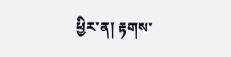ཕྱིར་ན། རྟགས་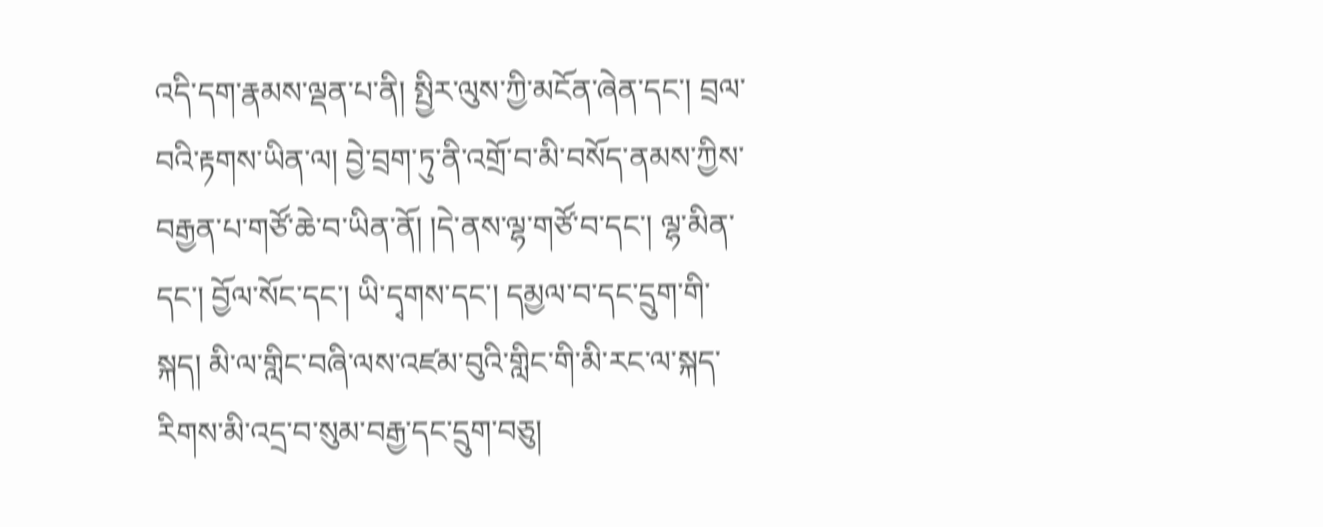འདི་དག་རྣམས་ལྡན་པ་ནི། སྤྱིར་ལུས་ཀྱི་མངོན་ཞེན་དང་། བྲལ་བའི་རྟགས་ཡིན་ལ། བྱེ་བྲག་ཏུ་ནི་འགྲོ་བ་མི་བསོད་ནམས་ཀྱིས་བརྒྱན་པ་གཙོ་ཆེ་བ་ཡིན་ནོ། །དེ་ནས་ལྷ་གཙོ་བ་དང་། ལྷ་མིན་དང་། བྱོལ་སོང་དང་། ཡི་དྭགས་དང་། དམྱལ་བ་དང་དྲུག་གི་སྐད། མི་ལ་གླིང་བཞི་ལས་འཛམ་བུའི་གླིང་གི་མི་རང་ལ་སྐད་རིགས་མི་འདྲ་བ་སུམ་བརྒྱ་དང་དྲུག་བཅུ།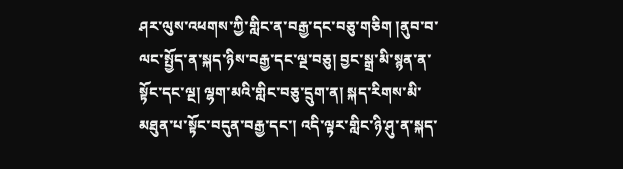ཤར་ལུས་འཕགས་ཀྱི་གླིང་ན་བརྒྱ་དང་བཅུ་གཅིག །ནུབ་བ་ལང་སྤྱོད་ན་སྐད་ཉིས་བརྒྱ་དང་ལྔ་བཅུ། བྱང་སྒྲ་མི་སྙན་ན་སྟོང་དང་ལྔ། ལྷག་མའི་གླིང་བཅུ་དྲུག་ན། སྐད་རིགས་མི་མཐུན་པ་སྟོང་བདུན་བརྒྱ་དང་། འདི་ལྟར་གླིང་ཉི་ཤུ་ན་སྐད་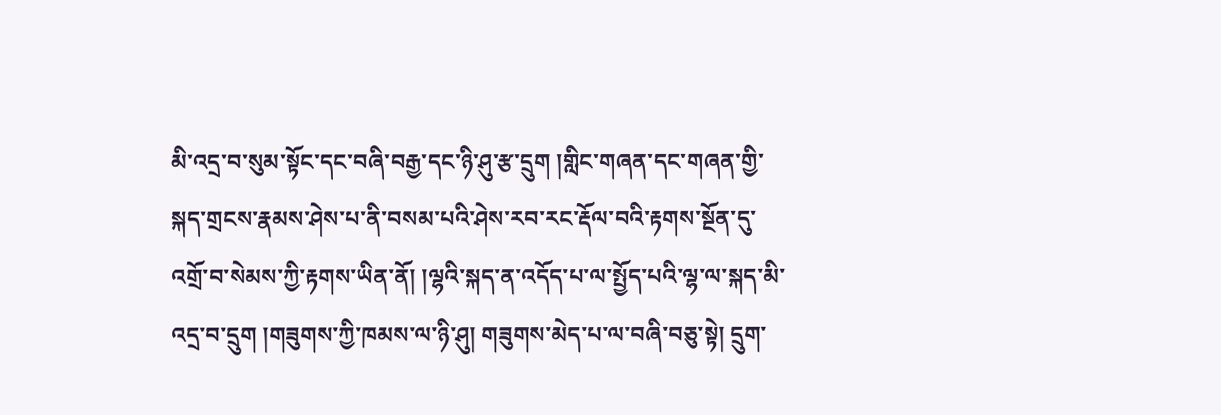མི་འདྲ་བ་སུམ་སྟོང་དང་བཞི་བརྒྱ་དང་ཉི་ཤུ་རྩ་དྲུག །གླིང་གཞན་དང་གཞན་གྱི་སྐད་གྲངས་རྣམས་ཤེས་པ་ནི་བསམ་པའི་ཤེས་རབ་རང་རྡོལ་བའི་རྟགས་སྔོན་དུ་འགྲོ་བ་སེམས་ཀྱི་རྟགས་ཡིན་ནོ། །ལྷའི་སྐད་ན་འདོད་པ་ལ་སྤྱོད་པའི་ལྷ་ལ་སྐད་མི་འདྲ་བ་དྲུག །གཟུགས་ཀྱི་ཁམས་ལ་ཉི་ཤུ། གཟུགས་མེད་པ་ལ་བཞི་བཅུ་སྟེ། དྲུག་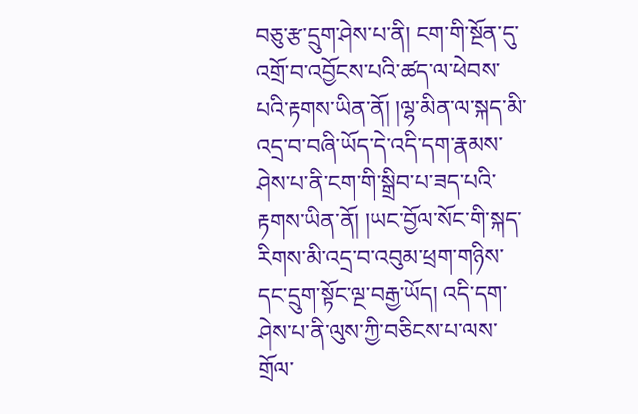བཅུ་རྩ་དྲུག་ཤེས་པ་ནི། ངག་གི་སྔོན་དུ་འགྲོ་བ་འབྱོངས་པའི་ཚད་ལ་ཕེབས་པའི་རྟགས་ཡིན་ནོ། །ལྷ་མིན་ལ་སྐད་མི་འདྲ་བ་བཞི་ཡོད་དེ་འདི་དག་རྣམས་ཤེས་པ་ནི་ངག་གི་སྒྲིབ་པ་ཟད་པའི་རྟགས་ཡིན་ནོ། །ཡང་བྱོལ་སོང་གི་སྐད་རིགས་མི་འདྲ་བ་འབུམ་ཕྲག་གཉིས་དང་དྲུག་སྟོང་ལྔ་བརྒྱ་ཡོད། འདི་དག་ཤེས་པ་ནི་ལུས་ཀྱི་བཅིངས་པ་ལས་གྲོལ་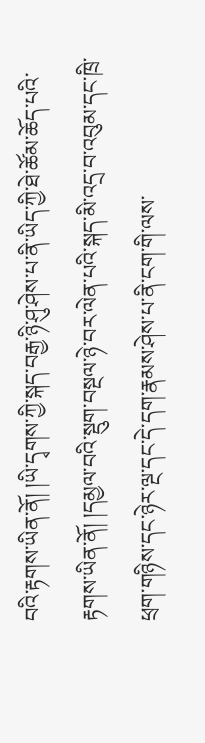བའི་རྟགས་ཡིན་ནོ། །ཡི་དྭགས་ཀྱི་སྐད་བརྒྱ་ཉི་ཤུ་ཤེས་པ་ནི་ཡིད་ཀྱི་ཐེ་ཚོམ་ཆོད་པའི་རྟགས་ཡིན་ནོ། །དམྱལ་བའི་སྡུག་བསྔལ་ཉེ་བར་ལེན་པའི་སྐད་མི་འདྲ་བ་འབུམ་དང་ཁྲི་ཕྲག་གཉིས་དང་ཉེར་ལྔ་དང་དེ་དག་རྣམས་ཤེས་པ་ནི་ངག་གི་ལས་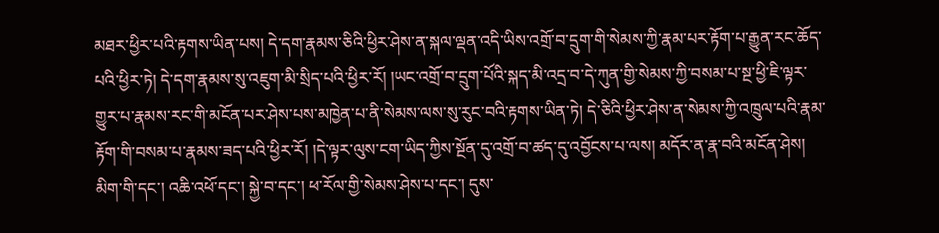མཐར་ཕྱིར་པའི་རྟགས་ཡིན་པས། དེ་དག་རྣམས་ཅིའི་ཕྱིར་ཤེས་ན་སྐལ་ལྡན་འདི་ཡིས་འགྲོ་བ་དྲུག་གི་སེམས་ཀྱི་རྣམ་པར་རྟོག་པ་རྒྱུན་རང་ཆོད་པའི་ཕྱིར་ཏེ། དེ་དག་རྣམས་སུ་འཇུག་མི་སྲིད་པའི་ཕྱིར་རོ། །ཡང་འགྲོ་བ་དྲུག་པོའི་སྐད་མི་འདྲ་བ་དེ་ཀུན་གྱི་སེམས་ཀྱི་བསམ་པ་སྔ་ཕྱི་ཇི་ལྟར་གྱུར་པ་རྣམས་རང་གི་མངོན་པར་ཤེས་པས་མཁྱེན་པ་ནི་སེམས་ལས་སུ་རུང་བའི་རྟགས་ཡིན་ཏེ། དེ་ཅིའི་ཕྱིར་ཤེས་ན་སེམས་ཀྱི་འཁྲུལ་པའི་རྣམ་རྟོག་གི་བསམ་པ་རྣམས་ཟད་པའི་ཕྱིར་རོ། །དེ་ལྟར་ལུས་ངག་ཡིད་ཀྱིས་སྔོན་དུ་འགྲོ་བ་ཚད་དུ་འབྱོངས་པ་ལས། མདོར་ན་རྣ་བའི་མངོན་ཤེས། མིག་གི་དང་། འཆི་འཕོ་དང་། སྐྱེ་བ་དང་། ཕ་རོལ་གྱི་སེམས་ཤེས་པ་དང་། དུས་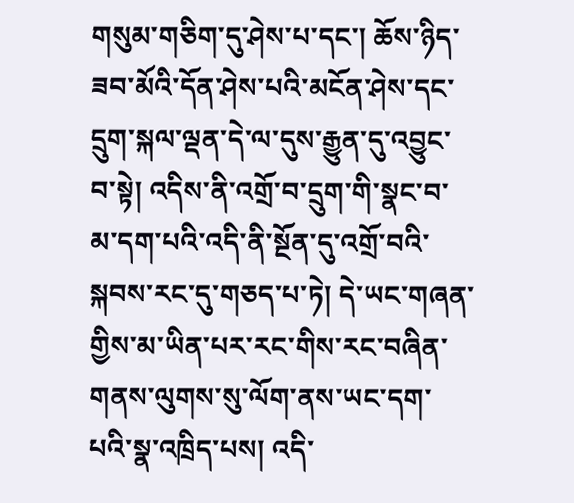གསུམ་གཅིག་དུ་ཤེས་པ་དང་། ཆོས་ཉིད་ཟབ་མོའི་དོན་ཤེས་པའི་མངོན་ཤེས་དང་དྲུག་སྐལ་ལྡན་དེ་ལ་དུས་རྒྱུན་དུ་འབྱུང་བ་སྟེ། འདིས་ནི་འགྲོ་བ་དྲུག་གི་སྣང་བ་མ་དག་པའི་འདི་ནི་སྔོན་དུ་འགྲོ་བའི་སྐབས་རང་དུ་གཅད་པ་ཏེ། དེ་ཡང་གཞན་གྱིས་མ་ཡིན་པར་རང་གིས་རང་བཞིན་གནས་ལུགས་སུ་ལོག་ནས་ཡང་དག་པའི་སྣ་འཁྲིད་པས། འདི་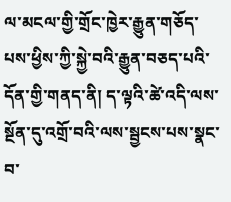ལ་མངལ་གྱི་གྲོང་ཁྱེར་རྒྱུན་གཅོད་པས་ཕྱིས་ཀྱི་སྐྱེ་བའི་རྒྱུན་བཅད་པའི་དོན་གྱི་གནད་ནི། ད་ལྟའི་ཚེ་འདི་ལས་སྔོན་དུ་འགྲོ་བའི་ལས་སྦྱངས་པས་སྣང་བ་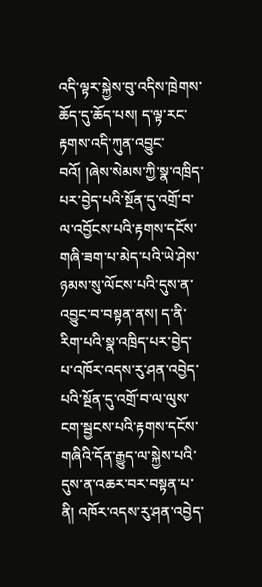འདི་ལྟར་སྐྱེས་བུ་འདིས་ཁྲེགས་ཆོད་དུ་ཆོད་པས། ད་ལྟ་རང་རྟགས་འདི་ཀུན་འབྱུང་བའོ། །ཞེས་སེམས་ཀྱི་སྣ་འཁྲིད་པར་བྱེད་པའི་སྔོན་དུ་འགྲོ་བ་ལ་འབྱོངས་པའི་རྟགས་དངོས་གཞི་ཟག་པ་མེད་པའི་ཡེ་ཤེས་ཉམས་སུ་ལོངས་པའི་དུས་ན་འབྱུང་བ་བསྟན་ནས། ད་ནི་རིག་པའི་སྣ་འཁྲིད་པར་བྱེད་པ་འཁོར་འདས་རུ་ཤན་འབྱེད་པའི་སྔོན་དུ་འགྲོ་བ་ལ་ལུས་ངག་སྦྱངས་པའི་རྟགས་དངོས་གཞིའི་དོན་རྒྱུད་ལ་སྐྱེས་པའི་དུས་ན་འཆར་བར་བསྟན་པ་ནི། འཁོར་འདས་རུ་ཤན་འབྱེད་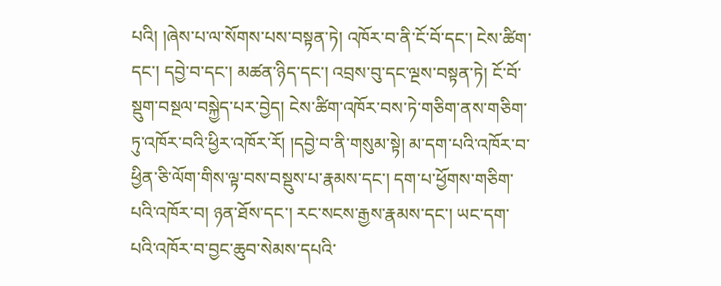པའི། །ཞེས་པ་ལ་སོགས་པས་བསྟན་ཏེ། འཁོར་བ་ནི་ངོ་བོ་དང་། ངེས་ཚིག་དང་། དབྱེ་བ་དང་། མཚན་ཉིད་དང་། འབྲས་བུ་དང་ལྔས་བསྟན་ཏེ། ངོ་བོ་སྡུག་བསྔལ་བསྐྱེད་པར་བྱེད། ངེས་ཚིག་འཁོར་བས་ཏེ་གཅིག་ནས་གཅིག་ཏུ་འཁོར་བའི་ཕྱིར་འཁོར་རོ། །དབྱེ་བ་ནི་གསུམ་སྟེ། མ་དག་པའི་འཁོར་བ་ཕྱིན་ཅི་ལོག་གིས་ལྟ་བས་བསྡུས་པ་རྣམས་དང་། དག་པ་ཕྱོགས་གཅིག་པའི་འཁོར་བ། ཉན་ཐོས་དང་། རང་སངས་རྒྱས་རྣམས་དང་། ཡང་དག་པའི་འཁོར་བ་བྱང་ཆུབ་སེམས་དཔའི་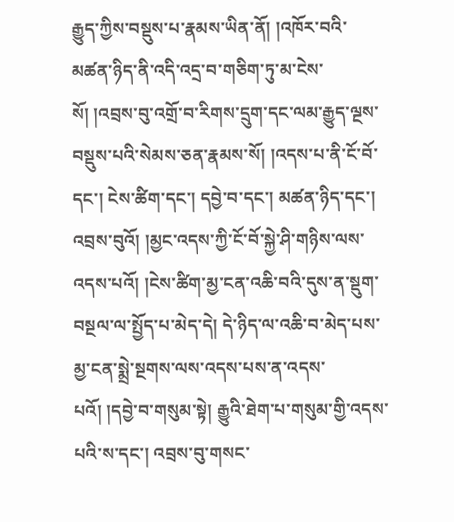རྒྱུད་ཀྱིས་བསྡུས་པ་རྣམས་ཡིན་ནོ། །འཁོར་བའི་མཚན་ཉིད་ནི་འདི་འདྲ་བ་གཅིག་ཏུ་མ་ངེས་སོ། །འབྲས་བུ་འགྲོ་བ་རིགས་དྲུག་དང་ལམ་རྒྱུད་ལྔས་བསྡུས་པའི་སེམས་ཅན་རྣམས་སོ། །འདས་པ་ནི་ངོ་བོ་དང་། ངེས་ཚིག་དང་། དབྱེ་བ་དང་། མཚན་ཉིད་དང་། འབྲས་བུའོ། །མྱང་འདས་ཀྱི་ངོ་བོ་སྐྱེ་ཤི་གཉིས་ལས་འདས་པའོ། །ངེས་ཚིག་མྱ་ངན་འཆི་བའི་དུས་ན་སྡུག་བསྔལ་ལ་སྤྱོད་པ་མེད་དེ། དེ་ཉིད་ལ་འཆི་བ་མེད་པས་མྱ་ངན་སྨྲེ་སྔགས་ལས་འདས་པས་ན་འདས་པའོ། །དབྱེ་བ་གསུམ་སྟེ། རྒྱུའི་ཐེག་པ་གསུམ་གྱི་འདས་པའི་ས་དང་། འབྲས་བུ་གསང་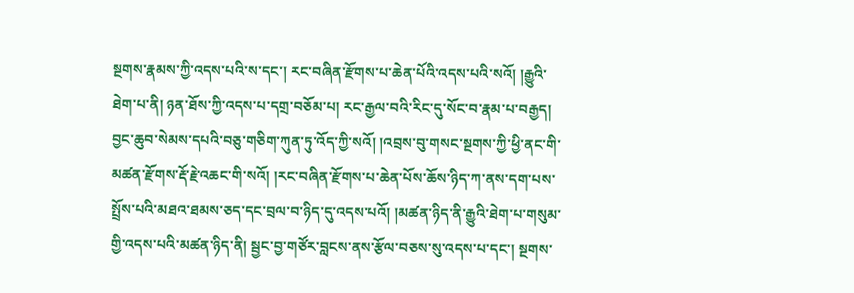སྔགས་རྣམས་ཀྱི་འདས་པའི་ས་དང་། རང་བཞིན་རྫོགས་པ་ཆེན་པོའི་འདས་པའི་སའོ། །རྒྱུའི་ཐེག་པ་ནི། ཉན་ཐོས་ཀྱི་འདས་པ་དགྲ་བཅོམ་པ། རང་རྒྱལ་བའི་རིང་དུ་སོང་བ་རྣམ་པ་བརྒྱད། བྱང་ཆུབ་སེམས་དཔའི་བཅུ་གཅིག་ཀུན་ཏུ་འོད་ཀྱི་སའོ། །འབྲས་བུ་གསང་སྔགས་ཀྱི་ཕྱི་ནང་གི་མཚན་རྫོགས་རྡོ་རྗེ་འཆང་གི་སའོ། །རང་བཞིན་རྫོགས་པ་ཆེན་པོས་ཆོས་ཉིད་ཀ་ནས་དག་པས་སྤྲོས་པའི་མཐའ་ཐམས་ཅད་དང་བྲལ་བ་ཉིད་དུ་འདས་པའོ། །མཚན་ཉིད་ནི་རྒྱུའི་ཐེག་པ་གསུམ་གྱི་འདས་པའི་མཚན་ཉིད་ནི། སྦྱང་བྱ་གཙོར་བླངས་ནས་རྩོལ་བཅས་སུ་འདས་པ་དང་། སྔགས་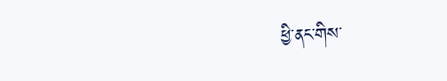ཕྱི་ནང་གིས་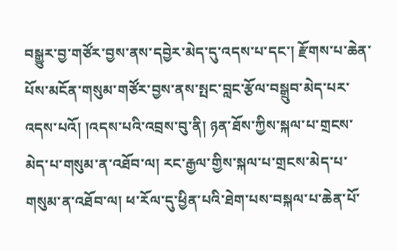བསྒྱུར་བྱ་གཙོར་བྱས་ནས་དབྱེར་མེད་དུ་འདས་པ་དང་། རྫོགས་པ་ཆེན་པོས་མངོན་གསུམ་གཙོར་བྱས་ནས་སྤང་བླང་རྩོལ་བསྒྲུབ་མེད་པར་འདས་པའོ། །འདས་པའི་འབྲས་བུ་ནི། ཉན་ཐོས་ཀྱིས་སྐལ་པ་གྲངས་མེད་པ་གསུམ་ན་འཐོབ་ལ། རང་རྒྱལ་གྱིས་སྐལ་པ་གྲངས་མེད་པ་གསུམ་ན་འཐོབ་ལ། ཕ་རོལ་དུ་ཕྱིན་པའི་ཐེག་པས་བསྐལ་པ་ཆེན་པོ་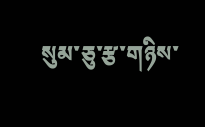སུམ་ཅུ་རྩ་གཉིས་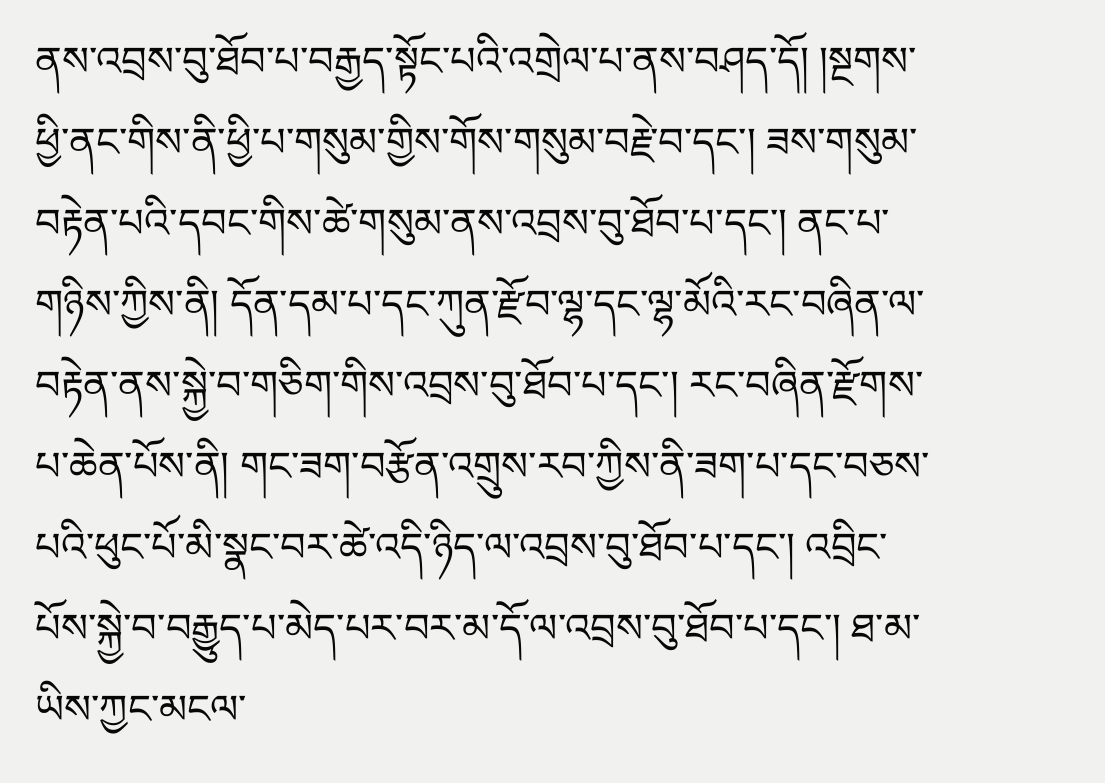ནས་འབྲས་བུ་ཐོབ་པ་བརྒྱད་སྟོང་པའི་འགྲེལ་པ་ནས་བཤད་དོ། །སྔགས་ཕྱི་ནང་གིས་ནི་ཕྱི་པ་གསུམ་གྱིས་གོས་གསུམ་བརྗེ་བ་དང་། ཟས་གསུམ་བརྟེན་པའི་དབང་གིས་ཚེ་གསུམ་ནས་འབྲས་བུ་ཐོབ་པ་དང་། ནང་པ་གཉིས་ཀྱིས་ནི། དོན་དམ་པ་དང་ཀུན་རྫོབ་ལྷ་དང་ལྷ་མོའི་རང་བཞིན་ལ་བརྟེན་ནས་སྐྱེ་བ་གཅིག་གིས་འབྲས་བུ་ཐོབ་པ་དང་། རང་བཞིན་རྫོགས་པ་ཆེན་པོས་ནི། གང་ཟག་བརྩོན་འགྲུས་རབ་ཀྱིས་ནི་ཟག་པ་དང་བཅས་པའི་ཕུང་པོ་མི་སྣང་བར་ཚེ་འདི་ཉིད་ལ་འབྲས་བུ་ཐོབ་པ་དང་། འབྲིང་པོས་སྐྱེ་བ་བརྒྱུད་པ་མེད་པར་བར་མ་དོ་ལ་འབྲས་བུ་ཐོབ་པ་དང་། ཐ་མ་ཡིས་ཀྱང་མངལ་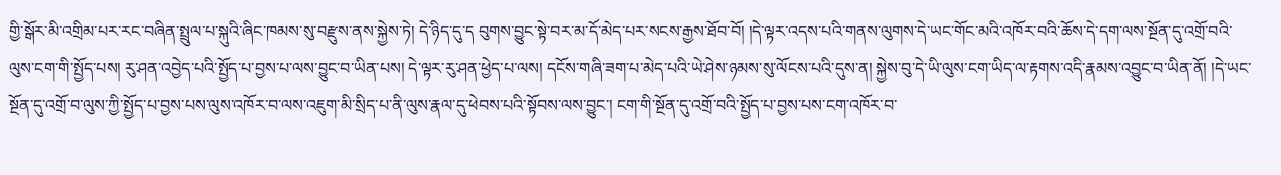གྱི་སྒོར་མི་འགྲིམ་པར་རང་བཞིན་སྤྲུལ་པ་སྐུའི་ཞིང་ཁམས་སུ་བརྫུས་ནས་སྐྱེས་ཏེ། དེ་ཉིད་དུ་ད བུགས་བྱུང་སྟེ་བར་མ་དོ་མེད་པར་སངས་རྒྱས་ཐོབ་བོ། །དེ་ལྟར་འདས་པའི་གནས་ལུགས་དེ་ཡང་གོང་མའི་འཁོར་བའི་ཆོས་དེ་དག་ལས་སྔོན་དུ་འགྲོ་བའི་ལུས་ངག་གི་སྤྱོད་པས། རུ་ཤན་འབྱེད་པའི་སྤྱོད་པ་བྱས་པ་ལས་བྱུང་བ་ཡིན་པས། དེ་ལྟར་རུ་ཤན་ཕྱེད་པ་ལས། དངོས་གཞི་ཟག་པ་མེད་པའི་ཡེ་ཤེས་ཉམས་སུ་ལོངས་པའི་དུས་ན། སྐྱེས་བུ་དེ་ཡི་ལུས་ངག་ཡིད་ལ་རྟགས་འདི་རྣམས་འབྱུང་བ་ཡིན་ནོ། །དེ་ཡང་སྔོན་དུ་འགྲོ་བ་ལུས་ཀྱི་སྤྱོད་པ་བྱས་པས་ལུས་འཁོར་བ་ལས་འཇུག་མི་སྲིད་པ་ནི་ལུས་རྣལ་དུ་ཕེབས་པའི་སྟོབས་ལས་བྱུང་། ངག་གི་སྔོན་དུ་འགྲོ་བའི་སྤྱོད་པ་བྱས་པས་ངག་འཁོར་བ་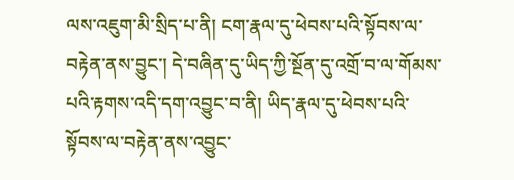ལས་འཇུག་མི་སྲིད་པ་ནི། ངག་རྣལ་དུ་ཕེབས་པའི་སྟོབས་ལ་བརྟེན་ནས་བྱུང་། དེ་བཞིན་དུ་ཡིད་ཀྱི་སྔོན་དུ་འགྲོ་བ་ལ་གོམས་པའི་རྟགས་འདི་དག་འབྱུང་བ་ནི། ཡིད་རྣལ་དུ་ཕེབས་པའི་སྟོབས་ལ་བརྟེན་ནས་འབྱུང་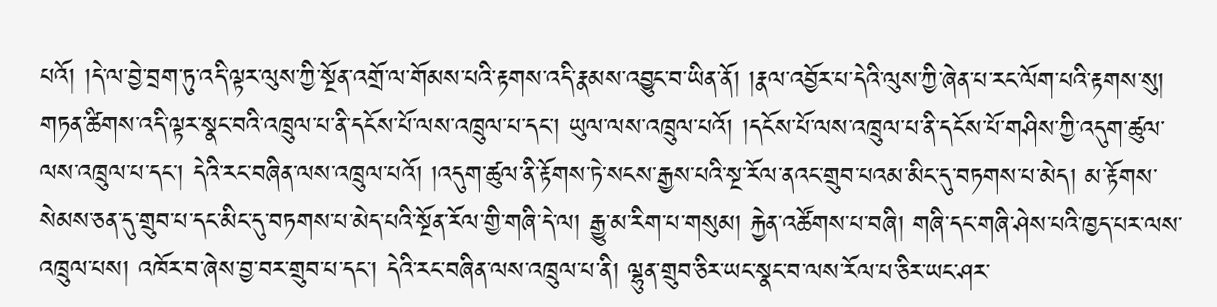པའོ། །དེ་ལ་བྱེ་བྲག་ཏུ་འདི་ལྟར་ལུས་ཀྱི་སྔོན་འགྲོ་ལ་གོམས་པའི་རྟགས་འདི་རྣམས་འབྱུང་བ་ཡིན་ནོ། །རྣལ་འབྱོར་པ་དེའི་ལུས་ཀྱི་ཞེན་པ་རང་ལོག་པའི་རྟགས་སུ། གཏན་ཚིགས་འདི་ལྟར་སྣང་བའི་འཁྲུལ་པ་ནི་དངོས་པོ་ལས་འཁྲུལ་པ་དང་། ཡུལ་ལས་འཁྲུལ་པའོ། །དངོས་པོ་ལས་འཁྲུལ་པ་ནི་དངོས་པོ་གཤིས་ཀྱི་འདུག་ཚུལ་ལས་འཁྲུལ་པ་དང་། དེའི་རང་བཞིན་ལས་འཁྲུལ་པའོ། །འདུག་ཚུལ་ནི་རྟོགས་ཏེ་སངས་རྒྱས་པའི་སྔ་རོལ་ནའང་གྲུབ་པའམ་མིང་དུ་བཏགས་པ་མེད། མ་རྟོགས་སེམས་ཅན་དུ་གྲུབ་པ་དང་མིང་དུ་བཏགས་པ་མེད་པའི་སྔོན་རོལ་གྱི་གཞི་དེ་ལ། རྒྱུ་མ་རིག་པ་གསུམ། རྐྱེན་འཚོགས་པ་བཞི། གཞི་དང་གཞི་ཤེས་པའི་ཁྱད་པར་ལས་འཁྲུལ་པས། འཁོར་བ་ཞེས་བྱ་བར་གྲུབ་པ་དང་། དེའི་རང་བཞིན་ལས་འཁྲུལ་པ་ནི། ལྷུན་གྲུབ་ཅིར་ཡང་སྣང་བ་ལས་རོལ་པ་ཅིར་ཡང་ཤར་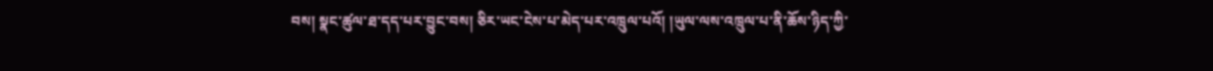བས། སྣང་ཚུལ་ཐ་དད་པར་བྱུང་བས། ཅིར་ཡང་ངེས་པ་མེད་པར་འཁྲུལ་པའོ། །ཡུལ་ལས་འཁྲུལ་པ་ནི་ཆོས་ཉིད་ཀྱི་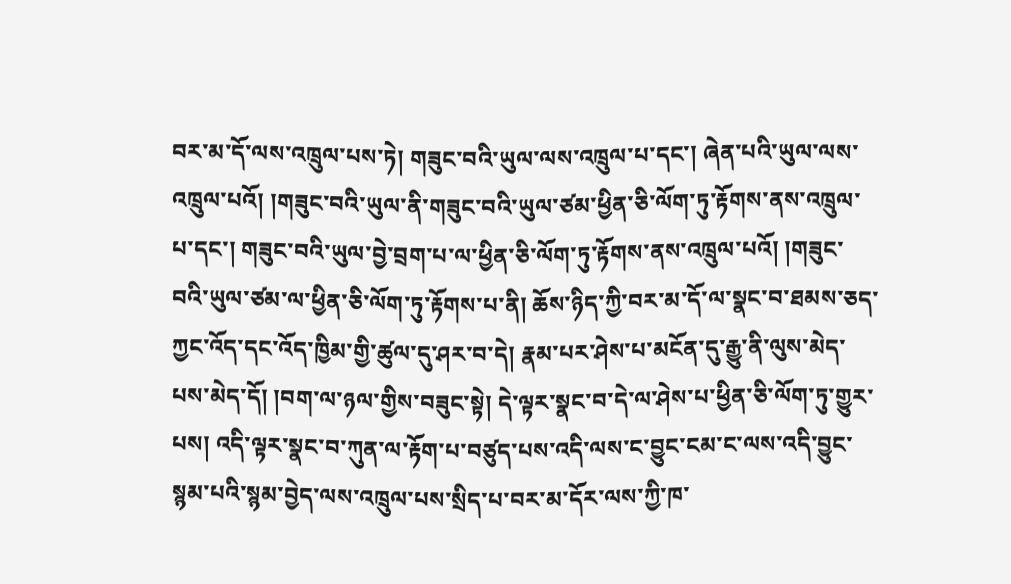བར་མ་དོ་ལས་འཁྲུལ་པས་ཏེ། གཟུང་བའི་ཡུལ་ལས་འཁྲུལ་པ་དང་། ཞེན་པའི་ཡུལ་ལས་འཁྲུལ་པའོ། །གཟུང་བའི་ཡུལ་ནི་གཟུང་བའི་ཡུལ་ཙམ་ཕྱིན་ཅི་ལོག་ཏུ་རྟོགས་ནས་འཁྲུལ་པ་དང་། གཟུང་བའི་ཡུལ་བྱེ་བྲག་པ་ལ་ཕྱིན་ཅི་ལོག་ཏུ་རྟོགས་ནས་འཁྲུལ་པའོ། །གཟུང་བའི་ཡུལ་ཙམ་ལ་ཕྱིན་ཅི་ལོག་ཏུ་རྟོགས་པ་ནི། ཆོས་ཉིད་ཀྱི་བར་མ་དོ་ལ་སྣང་བ་ཐམས་ཅད་ཀྱང་འོད་དང་འོད་ཁྱིམ་གྱི་ཚུལ་དུ་ཤར་བ་དེ། རྣམ་པར་ཤེས་པ་མངོན་དུ་རྒྱུ་ནི་ལུས་མེད་པས་མེད་དོ། །བག་ལ་ཉལ་གྱིས་བཟུང་སྟེ། དེ་ལྟར་སྣང་བ་དེ་ལ་ཤེས་པ་ཕྱིན་ཅི་ལོག་ཏུ་གྱུར་པས། འདི་ལྟར་སྣང་བ་ཀུན་ལ་རྟོག་པ་བཙུད་པས་འདི་ལས་ང་བྱུང་ངམ་ང་ལས་འདི་བྱུང་སྙམ་པའི་སྙམ་བྱེད་ལས་འཁྲུལ་པས་སྲིད་པ་བར་མ་དོར་ལས་ཀྱི་ཁ་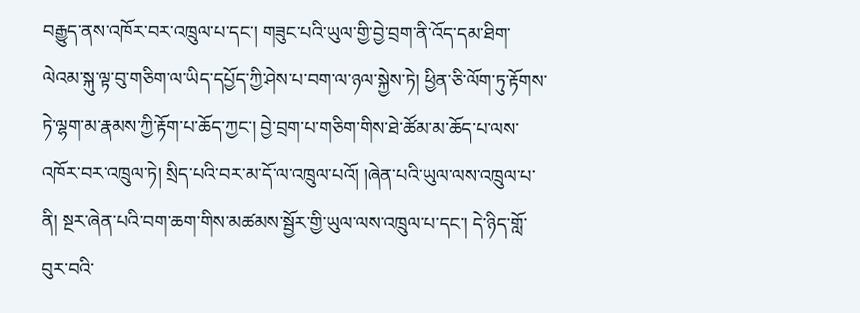བརྒྱུད་ནས་འཁོར་བར་འཁྲུལ་པ་དང་། གཟུང་པའི་ཡུལ་གྱི་བྱེ་བྲག་ནི་འོད་དམ་ཐིག་ལེའམ་སྐུ་ལྟ་བུ་གཅིག་ལ་ཡིད་དཔྱོད་ཀྱི་ཤེས་པ་བག་ལ་ཉལ་སྐྱེས་ཏེ། ཕྱིན་ཅི་ལོག་ཏུ་རྟོགས་ཏེ་ལྷག་མ་རྣམས་ཀྱི་རྟོག་པ་ཆོད་ཀྱང་། བྱེ་བྲག་པ་གཅིག་གིས་ཐེ་ཚོམ་མ་ཆོད་པ་ལས་འཁོར་བར་འཁྲུལ་ཏེ། སྲིད་པའི་བར་མ་དོ་ལ་འཁྲུལ་པའོ། །ཞེན་པའི་ཡུལ་ལས་འཁྲུལ་པ་ནི། སྔར་ཞེན་པའི་བག་ཆག་གིས་མཚམས་སྦྱོར་གྱི་ཡུལ་ལས་འཁྲུལ་པ་དང་། དེ་ཉིད་གློ་བུར་བའི་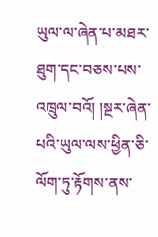ཡུལ་ལ་ཞེན་པ་མཐར་ཐུག་དང་བཅས་པས་འཁྲུལ་བའོ། །སྔར་ཞེན་པའི་ཡུལ་ལས་ཕྱིན་ཅི་ལོག་ཏུ་རྟོགས་ནས་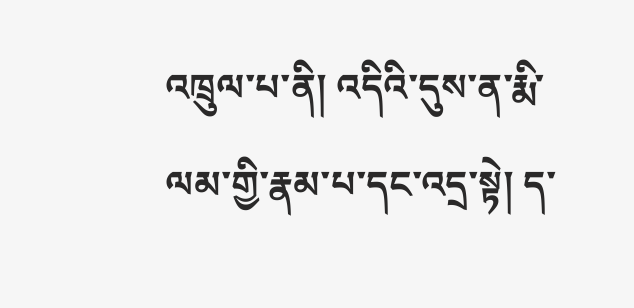འཁྲུལ་པ་ནི། འདིའི་དུས་ན་རྨི་ལམ་གྱི་རྣམ་པ་དང་འདྲ་སྟེ། ད་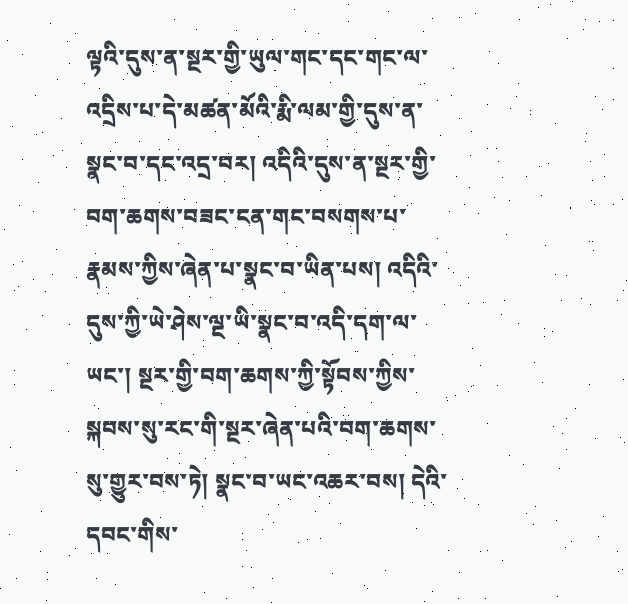ལྟའི་དུས་ན་སྔར་གྱི་ཡུལ་གང་དང་གང་ལ་འདྲིས་པ་དེ་མཚན་མོའི་རྨི་ལམ་གྱི་དུས་ན་སྣང་བ་དང་འདྲ་བར། འདིའི་དུས་ན་སྔར་གྱི་བག་ཆགས་བཟང་ངན་གང་བསགས་པ་རྣམས་ཀྱིས་ཞེན་པ་སྣང་བ་ཡིན་པས། འདིའི་དུས་ཀྱི་ཡེ་ཤེས་ལྔ་ཡི་སྣང་བ་འདི་དག་ལ་ཡང་། སྔར་གྱི་བག་ཆགས་ཀྱི་སྟོབས་ཀྱིས་སྐབས་སུ་རང་གི་སྔར་ཞེན་པའི་བག་ཆགས་སུ་གྱུར་བས་ཏེ། སྣང་བ་ཡང་འཆར་བས། དེའི་དབང་གིས་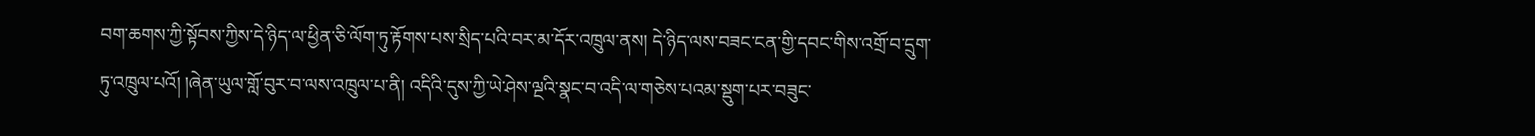བག་ཆགས་ཀྱི་སྟོབས་ཀྱིས་དེ་ཉིད་ལ་ཕྱིན་ཅི་ལོག་ཏུ་རྟོགས་པས་སྲིད་པའི་བར་མ་དོར་འཁྲུལ་ནས། དེ་ཉིད་ལས་བཟང་ངན་གྱི་དབང་གིས་འགྲོ་བ་དྲུག་ཏུ་འཁྲུལ་པའོ། །ཞེན་ཡུལ་གློ་བུར་བ་ལས་འཁྲུལ་པ་ནི། འདིའི་དུས་ཀྱི་ཡེ་ཤེས་ལྔའི་སྣང་བ་འདི་ལ་གཅེས་པའམ་སྡུག་པར་བཟུང་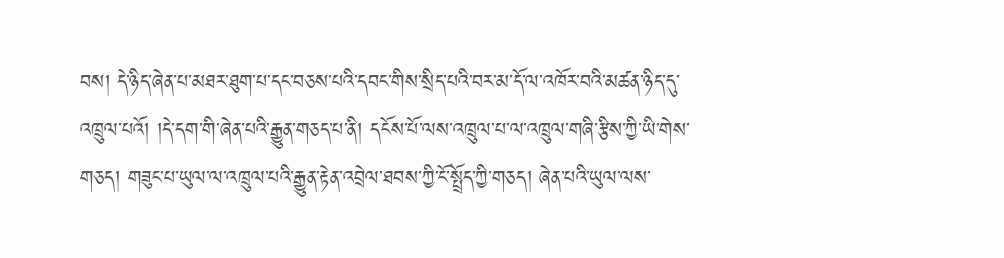བས། དེ་ཉིད་ཞེན་པ་མཐར་ཐུག་པ་དང་བཅས་པའི་དབང་གིས་སྲིད་པའི་བར་མ་དོ་ལ་འཁོར་བའི་མཚན་ཉིད་དུ་འཁྲུལ་པའོ། །དེ་དག་གི་ཞེན་པའི་རྒྱུན་གཅད་པ་ནི། དངོས་པོ་ལས་འཁྲུལ་པ་ལ་འཁྲུལ་གཞི་རྩིས་ཀྱི་ཡི་གེས་གཅད། གཟུང་པ་ཡུལ་ལ་འཁྲུལ་པའི་རྒྱུན་རྟེན་འབྲེལ་ཐབས་ཀྱི་ངོ་སྤྲོད་ཀྱི་གཅད། ཞེན་པའི་ཡུལ་ལས་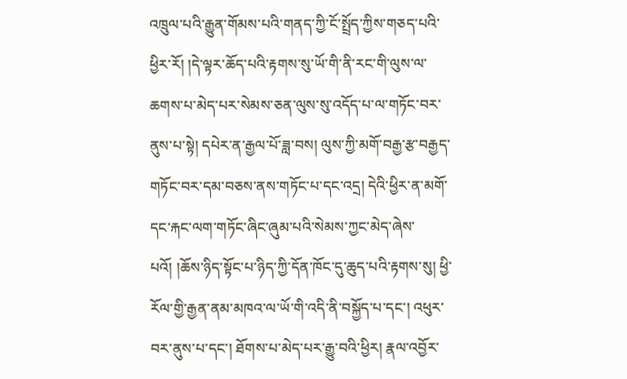འཁྲུལ་པའི་རྒྱུན་གོམས་པའི་གནད་ཀྱི་ངོ་སྤྲོད་ཀྱིས་གཅད་པའི་ཕྱིར་རོ། །དེ་ལྟར་ཆོད་པའི་རྟགས་སུ་ཡོ་གི་ནི་རང་གི་ལུས་ལ་ཆགས་པ་མེད་པར་སེམས་ཅན་ལུས་སུ་འདོད་པ་ལ་གཏོང་བར་ནུས་པ་སྟེ། དཔེར་ན་རྒྱལ་པོ་ཟླ་བས། ལུས་ཀྱི་མགོ་བརྒྱ་རྩ་བརྒྱད་གཏོང་བར་དམ་བཅས་ནས་གཏོང་པ་དང་འདྲ། དེའི་ཕྱིར་ན་མགོ་དང་རྐང་ལག་གཏོང་ཞིང་ཞུམ་པའི་སེམས་ཀྱང་མེད་ཞེས་པའོ། །ཆོས་ཉིད་སྟོང་པ་ཉིད་ཀྱི་དོན་ཁོང་དུ་ཆུད་པའི་རྟགས་སུ། ཕྱི་རོལ་གྱི་རྒྱན་ནམ་མཁའ་ལ་ཡོ་གི་འདི་ནི་བསྐྱོད་པ་དང་། འཕུར་བར་ནུས་པ་དང་། ཐོགས་པ་མེད་པར་རྒྱུ་བའི་ཕྱིར། རྣལ་འབྱོར་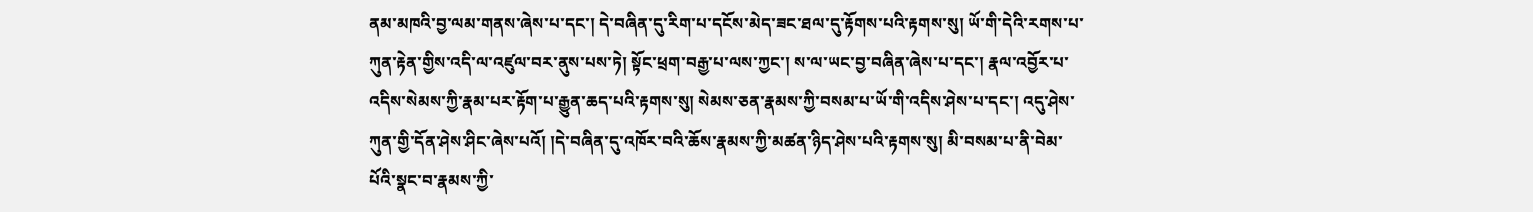ནམ་མཁའི་བྱ་ལམ་གནས་ཞེས་པ་དང་། དེ་བཞིན་དུ་རིག་པ་དངོས་མེད་ཟང་ཐལ་དུ་རྟོགས་པའི་རྟགས་སུ། ཡོ་གི་དེའི་རགས་པ་ཀུན་རྟེན་གྱིས་འདི་ལ་འཛུལ་བར་ནུས་པས་ཏེ། སྟོང་ཕྲག་བརྒྱ་པ་ལས་ཀྱང་། ས་ལ་ཡང་བྱ་བཞིན་ཞེས་པ་དང་། རྣལ་འབྱོར་པ་འདིས་སེམས་ཀྱི་རྣམ་པར་རྟོག་པ་རྒྱུན་ཆད་པའི་རྟགས་སུ། སེམས་ཅན་རྣམས་ཀྱི་བསམ་པ་ཡོ་གི་འདིས་ཤེས་པ་དང་། འདུ་ཤེས་ཀུན་གྱི་དོན་ཤེས་ཤིང་ཞེས་པའོ། །དེ་བཞིན་དུ་འཁོར་བའི་ཆོས་རྣམས་ཀྱི་མཚན་ཉིད་ཤེས་པའི་རྟགས་སུ། མི་བསམ་པ་ནི་བེམ་པོའི་སྣང་བ་རྣམས་ཀྱི་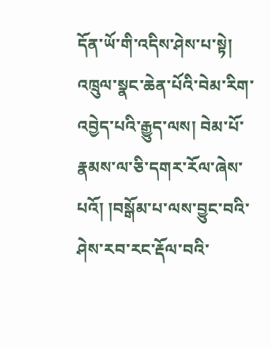དོན་ཡོ་གི་འདིས་ཤེས་པ་སྟེ། འཁྲུལ་སྣང་ཆེན་པོའི་བེམ་རིག་འབྱེད་པའི་རྒྱུད་ལས། བེམ་པོ་རྣམས་ལ་ཅི་དགར་རོལ་ཞེས་པའོ། །བསྒོམ་པ་ལས་བྱུང་བའི་ཤེས་རབ་རང་རྡོལ་བའི་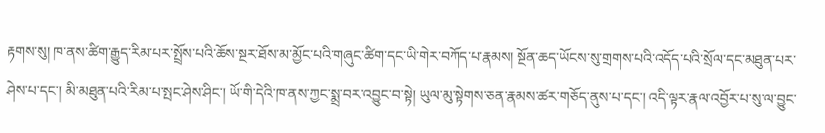རྟགས་སུ། ཁ་ནས་ཚིག་རྒྱུད་རིམ་པར་སྤྲོས་པའི་ཆོས་སྔར་ཐོས་མ་མྱོང་པའི་གཞུང་ཚིག་དང་ཡི་གེར་བཀོད་པ་རྣམས། སྔོན་ཆད་ཡོངས་སུ་གྲགས་པའི་འདོད་པའི་སྲོལ་དང་མཐུན་པར་ཤེས་པ་དང་། མི་མཐུན་པའི་རིམ་པ་སྤང་ཤེས་ཤིང་། ཡོ་གི་དེའི་ཁ་ནས་ཀྱང་སྨྲ་བར་འབྱུང་བ་སྟེ། ཡུལ་མུ་སྟེགས་ཅན་རྣམས་ཚར་གཅོད་ནུས་པ་དང་། འདི་ལྟར་རྣལ་འབྱོར་པ་སུ་ལ་བྱུང་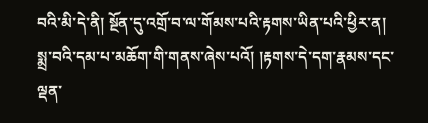བའི་མི་དེ་ནི། སྔོན་དུ་འགྲོ་བ་ལ་གོམས་པའི་རྟགས་ཡིན་པའི་ཕྱིར་ན། སྨྲ་བའི་དམ་པ་མཆོག་གི་གནས་ཞེས་པའོ། །རྟགས་དེ་དག་རྣམས་དང་ལྡན་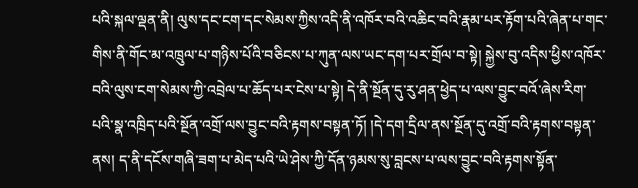པའི་སྐལ་ལྡན་ནི། ལུས་དང་ངག་དང་སེམས་ཀྱིས་འདི་ནི་འཁོར་བའི་འཆིང་བའི་རྣམ་པར་རྟོག་པའི་ཞེན་པ་གང་གིས་ནི་གོང་མ་འཁྲུལ་པ་གཉིས་པོའི་བཅིངས་པ་ཀུན་ལས་ཡང་དག་པར་གྲོལ་བ་སྟེ། སྐྱེས་བུ་འདིས་ཕྱིས་འཁོར་བའི་ལུས་ངག་སེམས་ཀྱི་འབྲེལ་པ་ཆོད་པར་ངེས་པ་སྟེ། དེ་ནི་སྔོན་དུ་རུ་ཤན་ཕྱེད་པ་ལས་བྱུང་བའོ་ཞེས་རིག་པའི་སྣ་འཁྲིད་པའི་སྔོན་འགྲོ་ལས་བྱུང་བའི་རྟགས་བསྟན་ཏོ། །དེ་དག་དྲིལ་ནས་སྔོན་དུ་འགྲོ་བའི་རྟགས་བསྟན་ནས། ད་ནི་དངོས་གཞི་ཟག་པ་མེད་པའི་ཡེ་ཤེས་ཀྱི་དོན་ཉམས་སུ་བླངས་པ་ལས་བྱུང་བའི་རྟགས་སྟོན་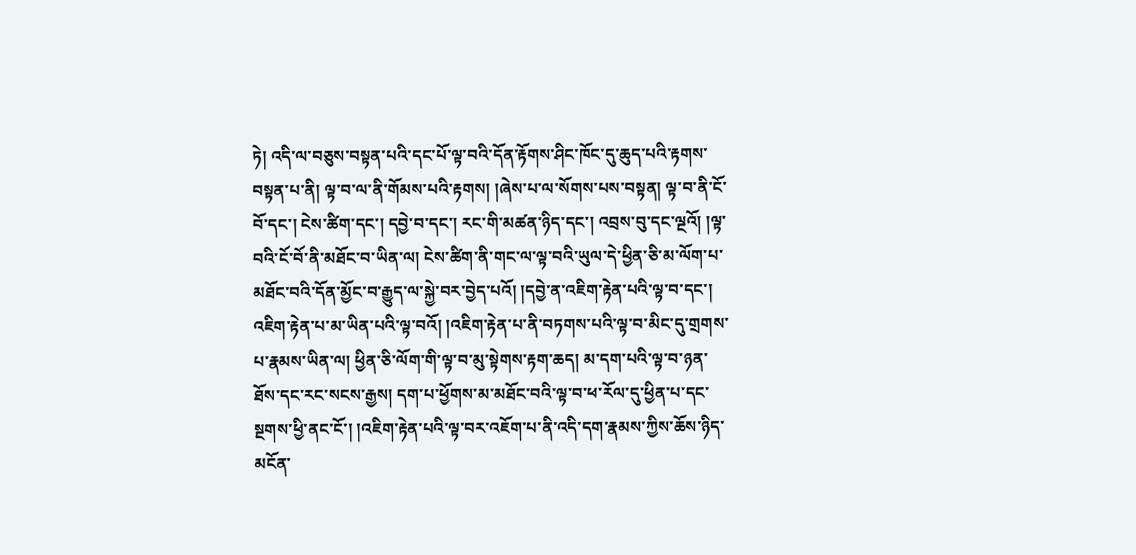ཏེ། འདི་ལ་བཅུས་བསྟན་པའི་དང་པོ་ལྟ་བའི་དོན་རྟོགས་ཤིང་ཁོང་དུ་ཆུད་པའི་རྟགས་བསྟན་པ་ནི། ལྟ་བ་ལ་ནི་གོམས་པའི་རྟགས། །ཞེས་པ་ལ་སོགས་པས་བསྟན། ལྟ་བ་ནི་ངོ་བོ་དང་། ངེས་ཚིག་དང་། དབྱེ་བ་དང་། རང་གི་མཚན་ཉིད་དང་། འབྲས་བུ་དང་ལྔའོ། །ལྟ་བའི་ངོ་བོ་ནི་མཐོང་བ་ཡིན་ལ། ངེས་ཚིག་ནི་གང་ལ་ལྟ་བའི་ཡུལ་དེ་ཕྱིན་ཅི་མ་ལོག་པ་མཐོང་བའི་དོན་མྱོང་བ་རྒྱུད་ལ་སྐྱེ་བར་བྱེད་པའོ། །དབྱེ་ན་འཇིག་རྟེན་པའི་ལྟ་བ་དང་། འཇིག་རྟེན་པ་མ་ཡིན་པའི་ལྟ་བའོ། །འཇིག་རྟེན་པ་ནི་བཏགས་པའི་ལྟ་བ་མིང་དུ་གྲགས་པ་རྣམས་ཡིན་ལ། ཕྱིན་ཅི་ལོག་གི་ལྟ་བ་མུ་སྟེགས་རྟག་ཆད། མ་དག་པའི་ལྟ་བ་ཉན་ཐོས་དང་རང་སངས་རྒྱས། དག་པ་ཕྱོགས་མ་མཐོང་བའི་ལྟ་བ་ཕ་རོལ་དུ་ཕྱིན་པ་དང་སྔགས་ཕྱི་ནང་ངོ་། །འཇིག་རྟེན་པའི་ལྟ་བར་འཇོག་པ་ནི་འདི་དག་རྣམས་ཀྱིས་ཆོས་ཉིད་མངོན་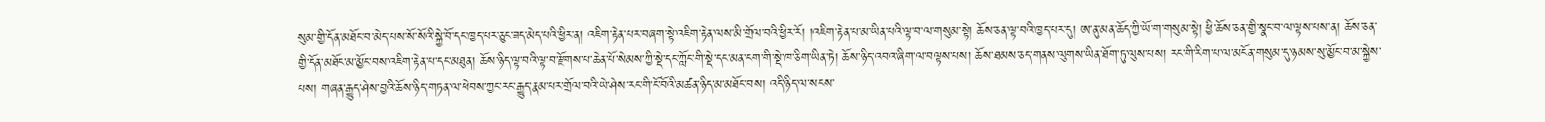སུམ་གྱི་དོན་མཐོང་བ་མེད་པས་སོ་སོའི་སྐྱེ་བོ་དང་ཁྱད་པར་ཅུང་ཟད་མེད་པའི་ཕྱིར་ན། འཇིག་རྟེན་པར་བཞག་སྟེ་འཇིག་རྟེན་ལས་མི་གྲོལ་བའི་ཕྱིར་རོ། །འཇིག་རྟེན་པ་མ་ཡིན་པའི་ལྟ་བ་ལ་གསུམ་སྟེ། ཆོས་ཅན་ལྟ་བའི་ཁྱད་པར་དུ། ཨ་ནུ་མན་ཆོད་ཀྱི་ཡོ་ག་གསུམ་སྟེ། ཕྱི་ཆོས་ཅན་གྱི་སྣང་བ་ལ་ལྟས་པས་ན། ཆོས་ཅན་གྱི་དོན་མཐོང་མ་མྱོང་བས་འཇིག་རྟེན་པ་དང་མཐུན། ཆོས་ཉིད་ལྟ་བའི་ལྟ་བ་རྫོགས་པ་ཆེན་པོ་སེམས་ཀྱི་སྡེ་དང་ཀློང་གི་སྡེ་དང་མན་ངག་གི་སྡེ་ཁ་ཅིག་ཡིན་ཏེ། ཆོས་ཉིད་འབའ་ཞིག་ལ་བལྟས་པས། ཆོས་ཐམས་ཅད་གནས་ལུགས་ཡིན་ཐོག་ཏུ་ལུས་པས། རང་གི་རིག་པ་ལ་མངོན་གསུམ་དུ་ཉམས་སུ་མྱོང་བ་མ་སྐྱེས་པས། གཞན་རྒྱུད་ཤེས་བྱའི་ཆོས་ཉིད་གཏན་ལ་ཕེབས་ཀྱང་རང་རྒྱུད་རྣམ་པར་གྲོལ་བའི་ཡེ་ཤེས་རང་གི་ངོ་བོའི་མཚན་ཉིད་མ་མཐོང་བས། འདི་ཉིད་ལ་སངས་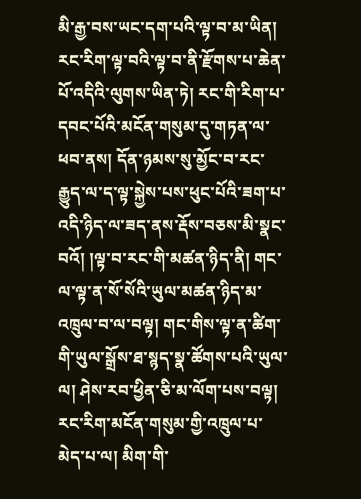མི་རྒྱ་བས་ཡང་དག་པའི་ལྟ་བ་མ་ཡིན། རང་རིག་ལྟ་བའི་ལྟ་བ་ནི་རྫོགས་པ་ཆེན་པོ་འདིའི་ལུགས་ཡིན་ཏེ། རང་གི་རིག་པ་དབང་པོའི་མངོན་གསུམ་དུ་གཏན་ལ་ཕབ་ནས། དོན་ཉམས་སུ་མྱོང་བ་རང་རྒྱུད་ལ་ད་ལྟ་སྐྱེས་པས་ཕུང་པོའི་ཟག་པ་འདི་ཉིད་ལ་ཟད་ནས་རྡོས་བཅས་མི་སྣང་བའོ། །ལྟ་བ་རང་གི་མཚན་ཉིད་ནི། གང་ལ་ལྟ་ན་སོ་སོའི་ཡུལ་མཚན་ཉིད་མ་འཁྲུལ་བ་ལ་བལྟ། གང་གིས་ལྟ་ན་ཚིག་གི་ཡུལ་སྒྲོས་ཐ་སྙད་སྣ་ཚོགས་པའི་ཡུལ་ལ། ཤེས་རབ་ཕྱིན་ཅི་མ་ལོག་པས་བལྟ། རང་རིག་མངོན་གསུམ་གྱི་འཁྲུལ་པ་མེད་པ་ལ། མིག་གི་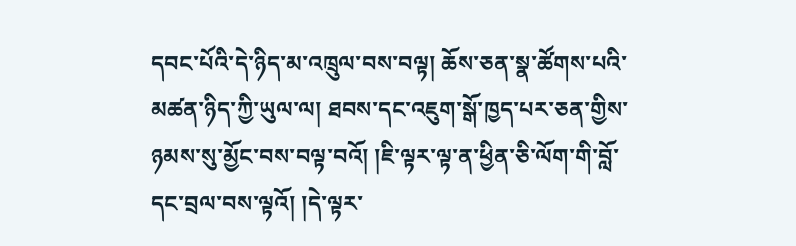དབང་པོའི་དེ་ཉིད་མ་འཁྲུལ་བས་བལྟ། ཆོས་ཅན་སྣ་ཚོགས་པའི་མཚན་ཉིད་ཀྱི་ཡུལ་ལ། ཐབས་དང་འཇུག་སྒོ་ཁྱད་པར་ཅན་གྱིས་ཉམས་སུ་མྱོང་བས་བལྟ་བའོ། །ཇི་ལྟར་ལྟ་ན་ཕྱིན་ཅི་ལོག་གི་བློ་དང་བྲལ་བས་ལྟའོ། །དེ་ལྟར་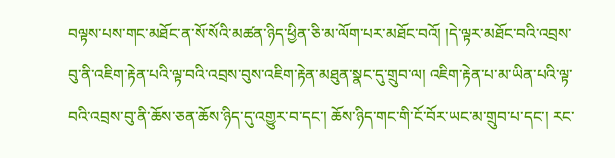བལྟས་པས་གང་མཐོང་ན་སོ་སོའི་མཚན་ཉིད་ཕྱིན་ཅི་མ་ལོག་པར་མཐོང་བའོ། །དེ་ལྟར་མཐོང་བའི་འབྲས་བུ་ནི་འཇིག་རྟེན་པའི་ལྟ་བའི་འབྲས་བུས་འཇིག་རྟེན་མཐུན་སྣང་དུ་གྲུབ་ལ། འཇིག་རྟེན་པ་མ་ཡིན་པའི་ལྟ་བའི་འབྲས་བུ་ནི་ཆོས་ཅན་ཆོས་ཉིད་དུ་འགྱུར་བ་དང་། ཆོས་ཉིད་གང་གི་ངོ་བོར་ཡང་མ་གྲུབ་པ་དང་། རང་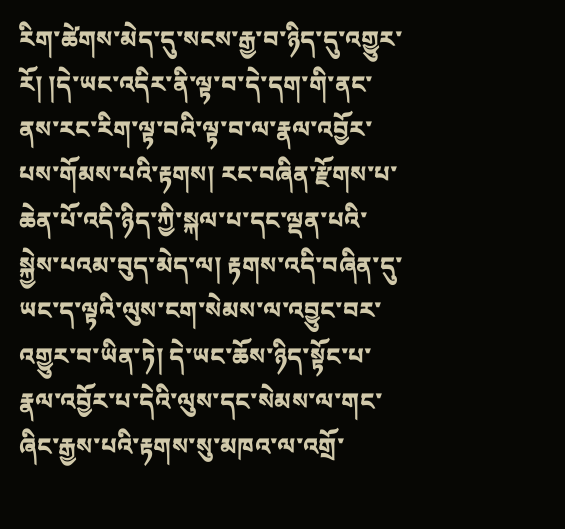རིག་ཚེགས་མེད་དུ་སངས་རྒྱ་བ་ཉིད་དུ་འགྱུར་རོ། །དེ་ཡང་འདིར་ནི་ལྟ་བ་དེ་དག་གི་ནང་ནས་རང་རིག་ལྟ་བའི་ལྟ་བ་ལ་རྣལ་འབྱོར་པས་གོམས་པའི་རྟགས། རང་བཞིན་རྫོགས་པ་ཆེན་པོ་འདི་ཉིད་ཀྱི་སྐལ་པ་དང་ལྡན་པའི་སྐྱེས་པའམ་བུད་མེད་ལ། རྟགས་འདི་བཞིན་དུ་ཡང་ད་ལྟའི་ལུས་ངག་སེམས་ལ་འབྱུང་བར་འགྱུར་བ་ཡིན་ཏེ། དེ་ཡང་ཆོས་ཉིད་སྟོང་པ་རྣལ་འབྱོར་པ་དེའི་ལུས་དང་སེམས་ལ་གང་ཞིང་རྒྱས་པའི་རྟགས་སུ་མཁའ་ལ་འགྲོ་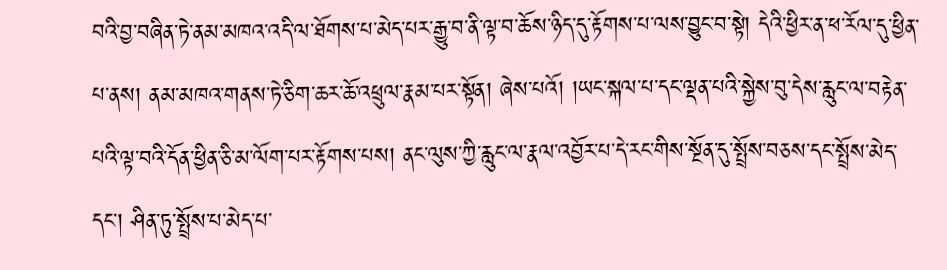བའི་བྱ་བཞིན་ཏེ་ནམ་མཁའ་འདི་ལ་ཐོགས་པ་མེད་པར་རྒྱུ་བ་ནི་ལྟ་བ་ཆོས་ཉིད་དུ་རྟོགས་པ་ལས་བྱུང་བ་སྟེ། དེའི་ཕྱིར་ན་ཕ་རོལ་དུ་ཕྱིན་པ་ནས། ནམ་མཁའ་གནས་ཏེ་ཅིག་ཆར་ཆོ་འཕྲུལ་རྣམ་པར་སྟོན། ཞེས་པའོ། །ཡང་སྐལ་པ་དང་ལྡན་པའི་སྐྱེས་བུ་དེས་རླུང་ལ་བརྟེན་པའི་ལྟ་བའི་དོན་ཕྱིན་ཅི་མ་ལོག་པར་རྟོགས་པས། ནང་ལུས་ཀྱི་རླུང་ལ་རྣལ་འབྱོར་པ་དེ་རང་གིས་སྔོན་དུ་སྤྲོས་བཅས་དང་སྤྲོས་མེད་དང་། ཤིན་ཏུ་སྤྲོས་པ་མེད་པ་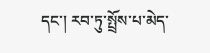དང་། རབ་ཏུ་སྤྲོས་པ་མེད་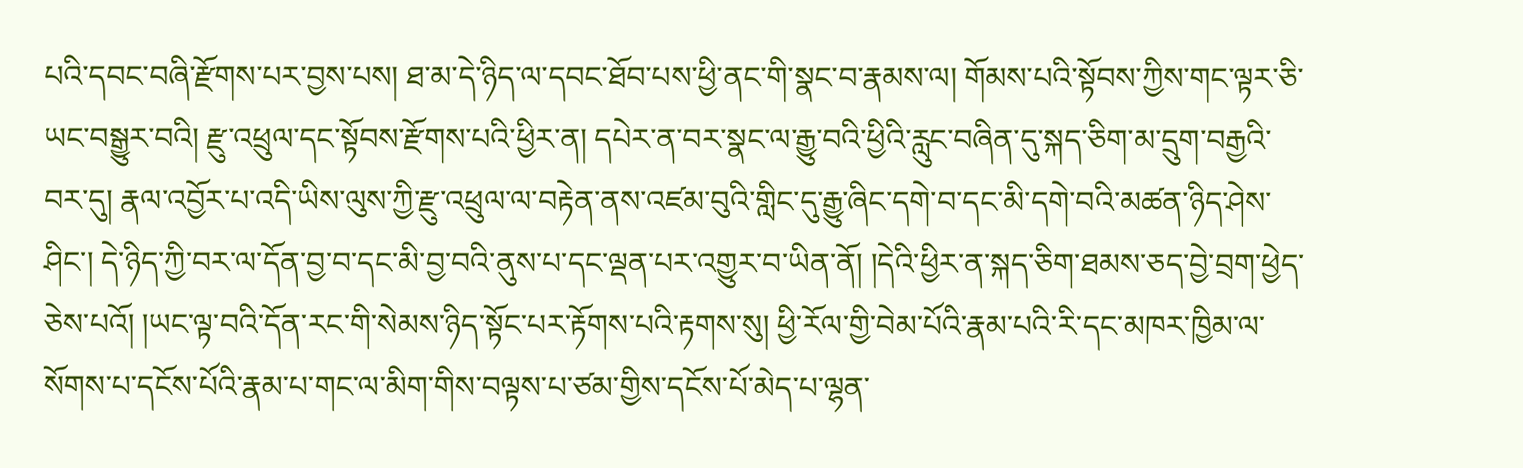པའི་དབང་བཞི་རྫོགས་པར་བྱས་པས། ཐ་མ་དེ་ཉིད་ལ་དབང་ཐོབ་པས་ཕྱི་ནང་གི་སྣང་བ་རྣམས་ལ། གོམས་པའི་སྟོབས་ཀྱིས་གང་ལྟར་ཅི་ཡང་བསྒྱུར་བའི། རྫུ་འཕྲུལ་དང་སྟོབས་རྫོགས་པའི་ཕྱིར་ན། དཔེར་ན་བར་སྣང་ལ་རྒྱུ་བའི་ཕྱིའི་རླུང་བཞིན་དུ་སྐད་ཅིག་མ་དྲུག་བརྒྱའི་བར་དུ། རྣལ་འབྱོར་པ་འདི་ཡིས་ལུས་ཀྱི་རྫུ་འཕྲུལ་ལ་བརྟེན་ནས་འཛམ་བུའི་གླིང་དུ་རྒྱུ་ཞིང་དགེ་བ་དང་མི་དགེ་བའི་མཚན་ཉིད་ཤེས་ཤིང་། དེ་ཉིད་ཀྱི་བར་ལ་དོན་བྱ་བ་དང་མི་བྱ་བའི་ནུས་པ་དང་ལྡན་པར་འགྱུར་བ་ཡིན་ནོ། །དེའི་ཕྱིར་ན་སྐད་ཅིག་ཐམས་ཅད་བྱེ་བྲག་ཕྱེད་ཅེས་པའོ། །ཡང་ལྟ་བའི་དོན་རང་གི་སེམས་ཉིད་སྟོང་པར་རྟོགས་པའི་རྟགས་སུ། ཕྱི་རོལ་གྱི་བེམ་པོའི་རྣམ་པའི་རི་དང་མཁར་ཁྱིམ་ལ་སོགས་པ་དངོས་པོའི་རྣམ་པ་གང་ལ་མིག་གིས་བལྟས་པ་ཙམ་གྱིས་དངོས་པོ་མེད་པ་ལྷན་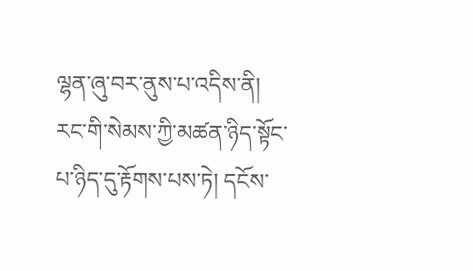ལྷན་ཞུ་བར་ནུས་པ་འདིས་ནི། རང་གི་སེམས་ཀྱི་མཚན་ཉིད་སྟོང་པ་ཉིད་དུ་རྟོགས་པས་ཏེ། དངོས་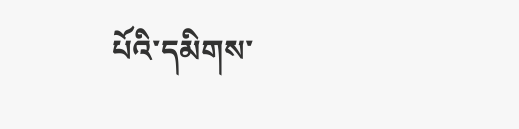པོའི་དམིགས་